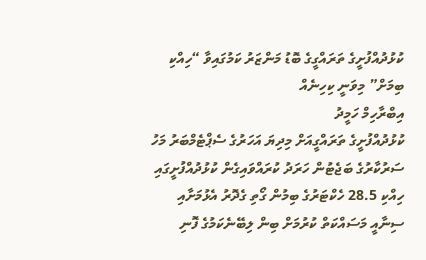ކުޅުދުއްފުށީގެ ތަރައްގީގެ ބޮޑު މަންޒަރު ކަމުގައިވާ “ހިއްކި ބިމަށް” މިވަނީ ކިހިނެއް
އިބްރާހިމް ހަމީދު
ކުޅުދުއްފުށީގެ ތަރައްގީއަށް މިދިޔަ އަހަރުގެ ސެޕްޓެމްބަރު މަހު ސަރުކާރުގެ ބަޖެޓުން ހަރަދު ކުރައްވައިގެން ކުޅުދުއްފުށީގައި ހިއްކި 28.5 ހެކްޓަރުގެ ބިމުން ގޯތި ގެދޮރު އެޅުމަށާއި ސިނާއީ މަސައްކަތް ކުރުމަށް ބިން ލިބޭނެކަމުގެ ފޮނި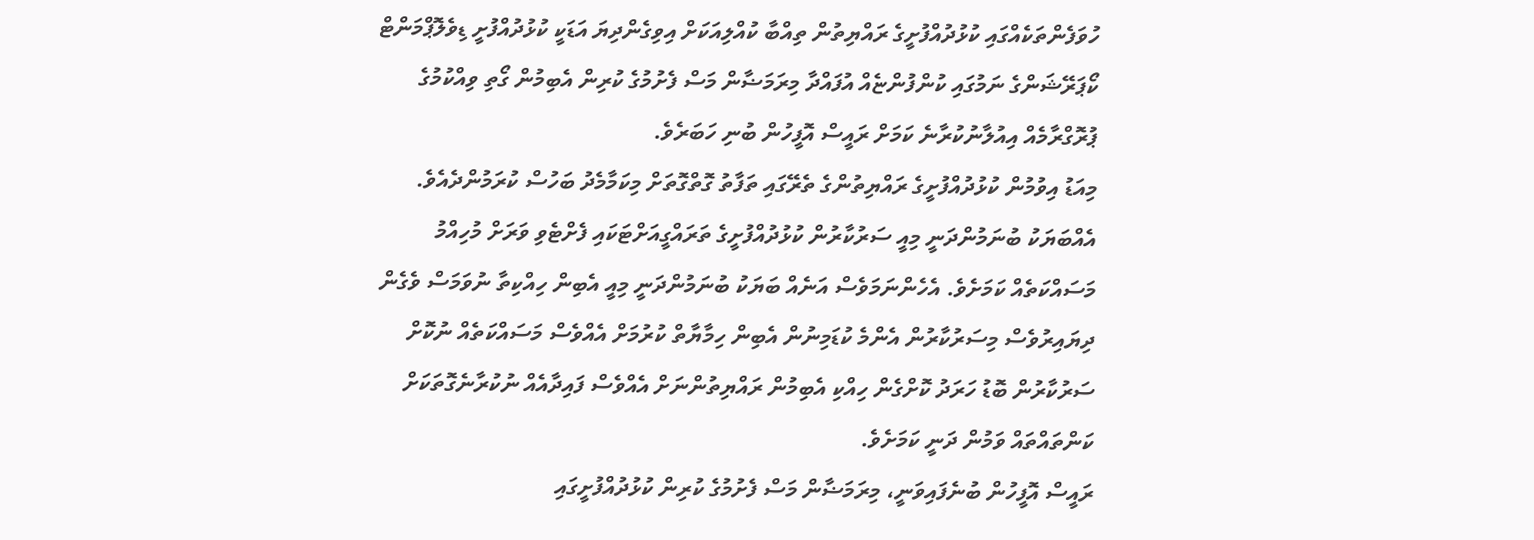ހުވަފެންތަކެއްގައި ކުޅުދުއްފުށީގެ ރައްޔިތުން ތިއްބާ ކުއްލިއަކަށް އިވިގެންދިޔަ އަޑަކީ ކުޅުދުއްފުށީ ޑިވެލޮޕްމަންޓް ކޯޕަރޭޝަންގެ ނަމުގައި ކުންފުންޏެއް އުފައްދާ މިރަމަޟާން މަސް ފެށުމުގެ ކުރިން އެބިމުން ގޯތި ވިއްކުމުގެ ޕުރޮގްރާމެއް އިއުލާނުކުރާނެ ކަމަށް ރައީސް އޮފީހުން ބުނި ހަބަރެވެ.
މިއަޑު އިވުމުން ކުޅުދުއްފުށީގެ ރައްޔިތުންގެ ތެރޭގައި ތަފާތު ގޮތްގޮތަށް މިކަމާމެދު ބަހުސް ކުރަމުންދެއެވެ. އެއްބަޔަކު ބުނަމުންދަނީ މިއީ ސަރުކާރުން ކުޅުދުއްފުށީގެ ތަރައްގީއަށްޓަކައި ފެށްޓެވި ވަރަށް މުހިއްމު މަސައްކަތެއް ކަމަށެވެ. އެހެންނަމަވެސް އަނެއް ބަޔަކު ބުނަމުންދަނީ މިއީ އެބިން ހިއްކިތާ ނުވަމަސް ވެގެން ދިޔައިރުވެސް މިސަރުކާރުން އެންމެ ކުޑަމިނުން އެބިން ހިމާޔާތް ކުރުމަށް އެއްވެސް މަސައްކަތެއް ނުކޮށް ސަރުކާރުން ބޮޑު ހަރަދު ކޮށްގެން ހިއްކި އެބިމުން ރައްޔިތުންނަށް އެއްވެސް ފައިދާއެއް ނުކުރާނެގޮތަކަށް ކަންތައްތައް ވަމުން ދަނީ ކަމަށެވެ.
ރައީސް އޮފީހުން ބުނެފައިވަނީ، މިރަމަޟާން މަސް ފެށުމުގެ ކުރިން ކުޅުދުއްފުށީގައި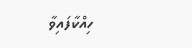ހިއްކާފައިވާ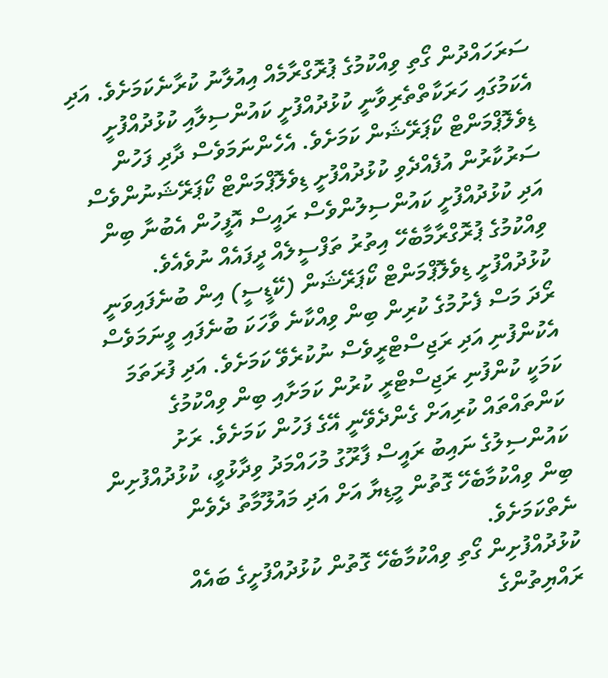ސަރަހައްދުން ގޯތި ވިއްކުމުގެ ޕުރޮގްރާމެއް އިއުލާނު ކުރާނެކަމަށެވެ. އަދި އެކަމުގައި ހަރަކާތްތެރިވާނީ ކުޅުދުއްފުށީ ކައުންސިލާއި ކުޅުދުއްފުށީ ޑިވެލޮޕްމަންޓް ކޯޕަރޭޝަން ކަމަށެވެ. އެހެންނަމަވެސް ދާދި ފަހުން ސަރުކާރުން އުފެއްދެވި ކުޅުދުއްފުށީ ޑިވެލޮޕްމަންޓް ކޯޕަރޭޝަނުންވެސް އަދި ކުޅުދުއްފުށީ ކައުންސިލުންވެސް ރައީސް އޮފީހުން އެބުނާ ބިން ވިއްކުމުގެ ޕުރޮގްރާމާބެހޭ އިތުރު ތަފްސީލެއް ދީފައެއް ނުވެއެވެ. ކުޅުދުއްފުށީ ޑިވެލޮޕްމަންޓް ކޯޕަރޭޝަން (ކޭޑީސީ) އިން ބުނެފައިވަނީ ރޯދަ މަސް ފެށުމުގެ ކުރިން ބިން ވިއްކާނެ ވާހަކަ ބުނެފައި ވީނަމަވެސް އެކުންފުނި އަދި ރަޖިސްޓްރީވެސް ނުކުރެވޭ ކަމަށެވެ. އަދި ފުރަތަމަ ކަމަކީ ކުންފުނި ރަޖިސްޓްރީ ކުރުން ކަމަށާއި ބިން ވިއްކުމުގެ ކަންތައްތައް ކުރިއަށް ގެންދެވޭނީ އޭގެ ފަހުން ކަމަށެވެ. ރަށު ކައުންސިލުގެ ނައިބު ރައީސް ފާރޫގު މުހައްމަދު ވިދާޅުވީ، ކުޅުދުއްފުށިން ބިން ވިއްކުމާބެހޭ ގޮތުން މީޑިޔާ އަށް އަދި މައުލޫމާތު ދެވެން ނެތްކަމަށެވެ.
ކުޅުދުއްފުށިން ގޯތި ވިއްކުމާބެހޭ ގޮތުން ކުޅުދުއްފުށީގެ ބައެއް ރައްޔިތުންގެ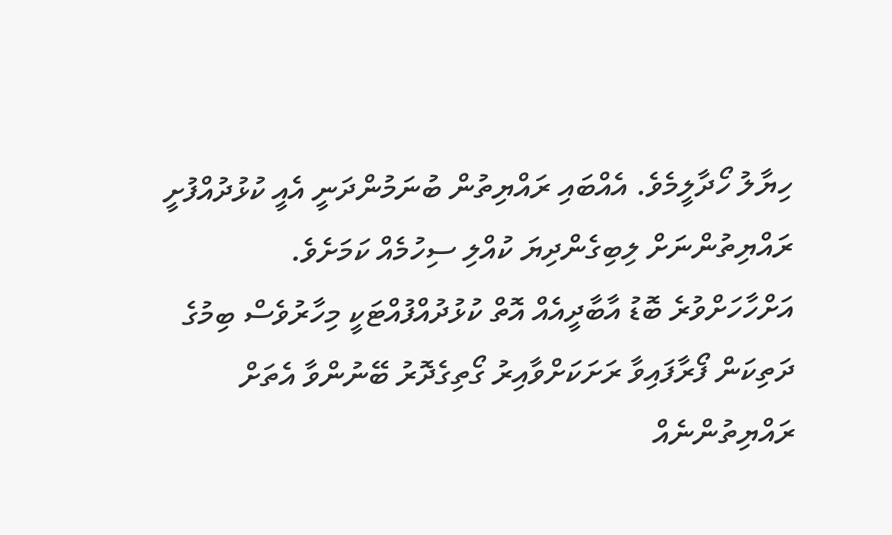ހިޔާލު ހޯދާލީމެވެ. އެއްބައި ރައްޔިތުން ބުނަމުންދަނީ އެއީ ކުޅުދުއްފުށީ ރައްޔިތުންނަށް ލިބިގެންދިޔަ ކުއްލި ސިހުމެއް ކަމަށެވެ. އަށްހާހަށްވުރެ ބޮޑު އާބާދީއެއް އޮތް ކުޅުދުއްފުއްޓަކީ މިހާރުވެސް ބިމުގެ ދަތިކަން ފޯރާފައިވާ ރަށަކަށްވާއިރު ގޯތިގެދޮރު ބޭނުންވާ އެތަށް ރައްޔިތުންނެއް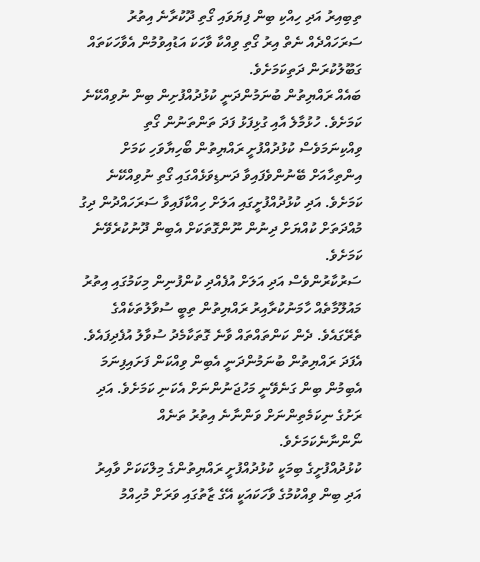ތިބިއިރު އަދި ހިއްކި ބިން ފިޔަވައި ގޯތި ދޫކުރާނެ އިތުރު ސަރަހައްދެއް ނެތް އިރު ގޯތި ވިއްކާ ވާހަކަ އަޑުއިވުމުން އެވާހަކަތައް ގަބޫލުކުރަން ދަތިކަމަށެވެ.
ބައެއް ރައްޔިތުން ބުނަމުންދަނީ ކުޅުދުއްފުށިން ބިން ނުވިއްކޭނެ ކަމަށެވެ. ހުޅުމާލެ އާއި ގުޅިފަޅު ފަދަ ތަންތަނުން ގޯތި ވިއްކިނަމަވެސް ކުޅުދުއްފުށީ ރައްޔިތުން ބޯހިޔާވަހި ކަމަށް އިންތިހާއަށް ބޭނުންވެފައިވާ ދަނޑިވަޅެއްގައި ގޯތި ނުވިއްކޭނެ ކަމަށެވެ. އަދި ކުޅުދުއްފުށީގައި އަލަށް ހިއްކާފައިވާ ސަރަހައްދުން ދިގު މުއްދަތަށް ކުއްޔަށް ދިނުން ނޫންގޮތަކަށް އެބިން ދޫނުކުރެވޭނެ ކަމަށެވެ.
ސަރުކާރުންވެސް އަދި އަލަށް އުފެއްދި ކުންފުނިން މިކަމުގައި އިތުރު މައުލޫމާތެއް ހާމަނުކުރާއިރު ރައްޔިތުން ތިބީ ސުވާލުތަކެއްގެ ތެރޭގައެވެ. ދެން ކަންތައްތައް ވާނެ ގޮތަކާމެދު ސުވާލު އުފެދިފައެވެ. އެފަދަ ރައްޔިތުން ބުނަމުންދަނީ އެބިން ވިއްކަން ފަށައިފިނަމަ އެބިމުން ބިން ގަނެވޭނީ މަހުޖަނުންނަށް އެކަނި ކަމަށެވެ. އަދި ރަށުގެ ނިކަމެތިންނަށް ވަންނާނެ އިތުރު ތަނެއް ނޯންނާނެކަމަށެވެ.
ކުޅުދުއްފުށީގެ ބިމަކީ ކުޅުދުއްފުށީ ރައްޔިތުންގެ މިލްކަކަށް ވާއިރު އަދި ބިން ވިއްކުމުގެ ވާހަކައަކީ އޭގެ ޒާތުގައި ވަރަށް މުހިއްމު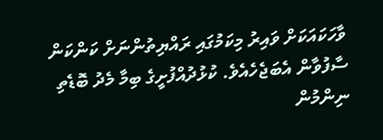ވާހަކައަކަށް ވައިރު މިކަމުގައި ރައްޔިތުންނަށް ކަންކަން ސާފުވާން އެބަޖެހެއެވެ. ކުޅުދުއްފުށީގެ ބިމާ މެދު ބޮޑެތި ނިންމުން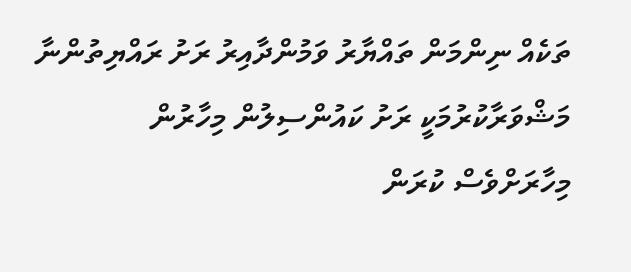ތަކެއް ނިންމަން ތައްޔާރު ވަމުންދާއިރު ރަށު ރައްޔިތުންނާ މަޝްވަރާކުރުމަކީ ރަށު ކައުންސިލުން މިހާރުން މިހާރަށްވެސް ކުރަން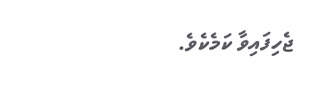ޖެހިފައިވާ ކަމެކެވެ.